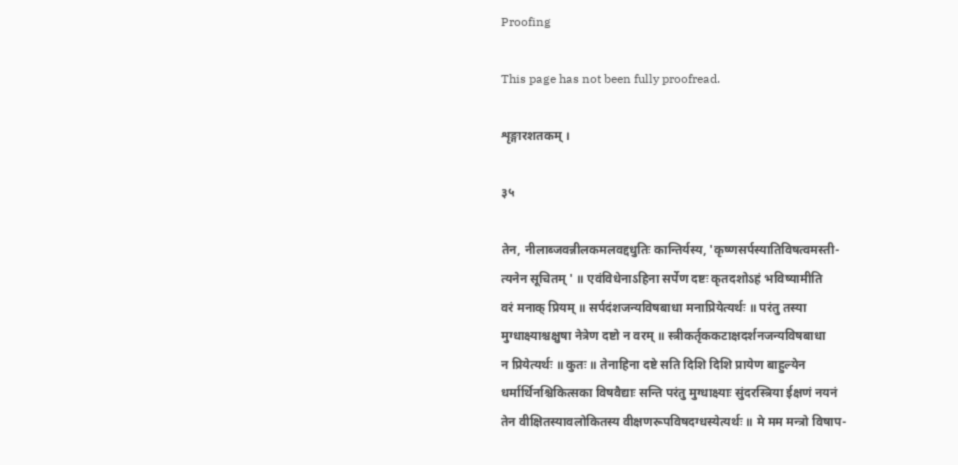Proofing

This page has not been fully proofread.

शृङ्गारशतकम् ।

३५

तेन, नीलाब्जवन्नीलकमलवद्दधुतिः कान्तिर्यस्य, 'कृष्णसर्पस्यातिविषत्वमस्ती-
त्यनेन सूचितम् ' ॥ एवंविधेनाऽहिना सर्पेण दष्टः कृतदशोऽहं भविष्यामीति
वरं मनाक् प्रियम् ॥ सर्पदंशजन्यविषबाधा मनाप्रियेत्यर्थः ॥ परंतु तस्या
मुग्धाक्ष्याश्चक्षुषा नेत्रेण दष्टो न वरम् ॥ स्त्रीकर्तृककटाक्षदर्शनजन्यविषबाधा
न प्रियेत्यर्थः ॥ कुतः ॥ तेनाहिना दष्टे सति दिशि दिशि प्रायेण बाहुल्येन
धर्मार्थिनश्चिकित्सका विषवैद्याः सन्ति परंतु मुग्धाक्ष्याः सुंदरस्त्रिया ईक्षणं नयनं
तेन वीक्षितस्यावलोकितस्य वीक्षणरूपविषदग्धस्येत्यर्थः ॥ मे मम मन्त्रो विषाप-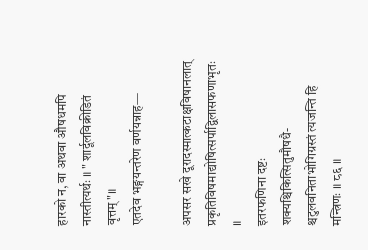हारको न, वा अथवा औषधमपि नास्तीत्यर्थः ॥ " शार्दूलविक्रीडितं वृत्तम्"॥
एतदेव भङ्गयन्तरेण वर्णयन्नाह—

अपसर सखे दूरादस्मात्कटाक्षविषानलात्
प्रकृतिविषमाद्योषित्सर्पाद्विलासफणाभृतः ॥
इतरफणिना दष्टः शक्यश्चिकित्सितुमौषधै-
श्चटुलवनिताभोगिग्रस्तं त्यजन्ति हि मन्त्रिणः ॥ ८६ ॥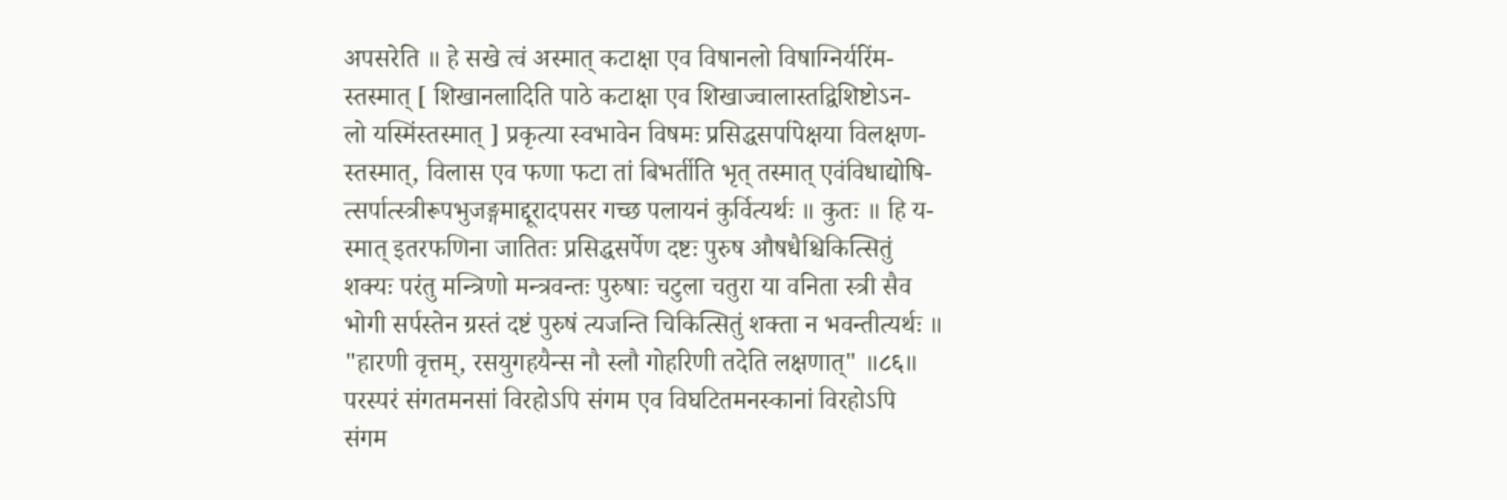अपसरेति ॥ हे सखे त्वं अस्मात् कटाक्षा एव विषानलो विषाग्निर्यरिंम-
स्तस्मात् [ शिखानलादिति पाठे कटाक्षा एव शिखाज्वालास्तद्विशिष्टोऽन-
लो यस्मिंस्तस्मात् ] प्रकृत्या स्वभावेन विषमः प्रसिद्धसर्पापेक्षया विलक्षण-
स्तस्मात्, विलास एव फणा फटा तां बिभर्तीति भृत् तस्मात् एवंविधाद्योषि-
त्सर्पात्स्त्रीरूपभुजङ्गमाद्दूरादपसर गच्छ पलायनं कुर्वित्यर्थः ॥ कुतः ॥ हि य-
स्मात् इतरफणिना जातितः प्रसिद्धसर्पेण दष्टः पुरुष औषधैश्चिकित्सितुं
शक्यः परंतु मन्त्रिणो मन्त्रवन्तः पुरुषाः चटुला चतुरा या वनिता स्त्री सैव
भोगी सर्पस्तेन ग्रस्तं दष्टं पुरुषं त्यजन्ति चिकित्सितुं शक्ता न भवन्तीत्यर्थः ॥
"हारणी वृत्तम्, रसयुगहयैन्स नौ स्लौ गोहरिणी तदेति लक्षणात्" ॥८६॥
परस्परं संगतमनसां विरहोऽपि संगम एव विघटितमनस्कानां विरहोऽपि
संगम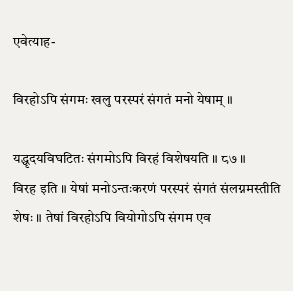एवेत्याह-

विरहोऽपि संगमः खलु परस्परं संगतं मनो येषाम् ॥

यद्धृदयविघटितः संगमोऽपि विरहं विशेषयति ॥ ८७ ॥
विरह इति ॥ येषां मनोऽन्तःकरणं परस्परं संगतं संलग्नमस्तीति
शेषः ॥ तेषां विरहोऽपि वियोगोऽपि संगम एव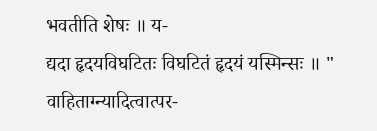भवतीति शेषः ॥ य-
द्यदा हृदयविघटितः विघटितं हृदयं यस्मिन्सः ॥ " वाहिताग्न्यादित्वात्पर-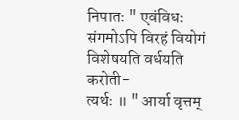निपातः " एवंविधः संगमोऽपि विरहं वियोगं विशेषयति वर्धयति करोती-
त्यर्थः ॥ " आर्या वृत्तम्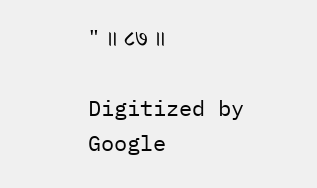" ॥ ८७ ॥

Digitized by Google